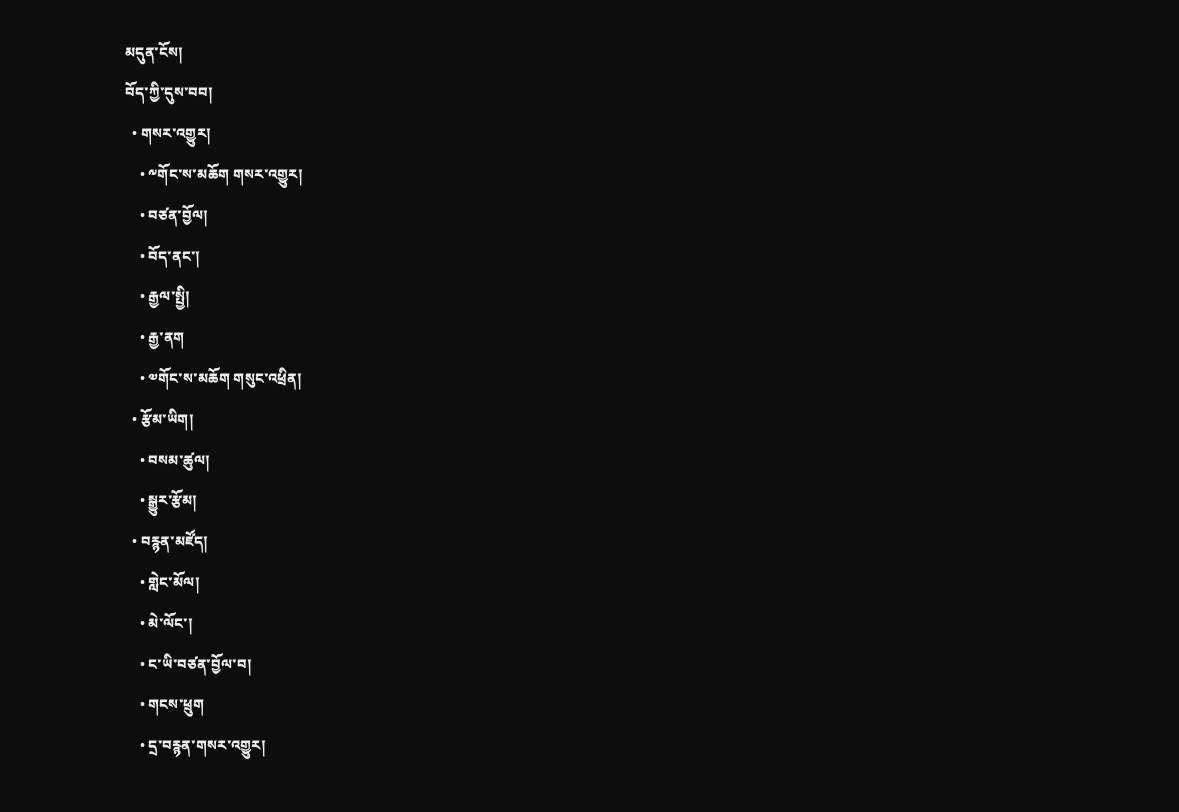མདུན་ངོས།
བོད་ཀྱི་དུས་བབ།
  • གསར་འགྱུར།
    • ༸གོང་ས་མཆོག གསར་འགྱུར།
    • བཙན་བྱོལ།
    • བོད་ནང་།
    • རྒྱལ་སྤྱི།
    • རྒྱ་ནག
    • ༧གོང་ས་མཆོག གསུང་འཕྲིན།
  • རྩོམ་ཡིག།
    • བསམ་ཚུལ།
    • སྒྱུར་རྩོམ།
  • བརྙན་མཛོད།
    • གླེང་མོལ།
    • མེ་ལོང་།
    • ང་ཡི་བཙན་བྱོལ་བ།
    • གངས་ཕྲུག
    • དྲ་བརྙན་གསར་འགྱུར།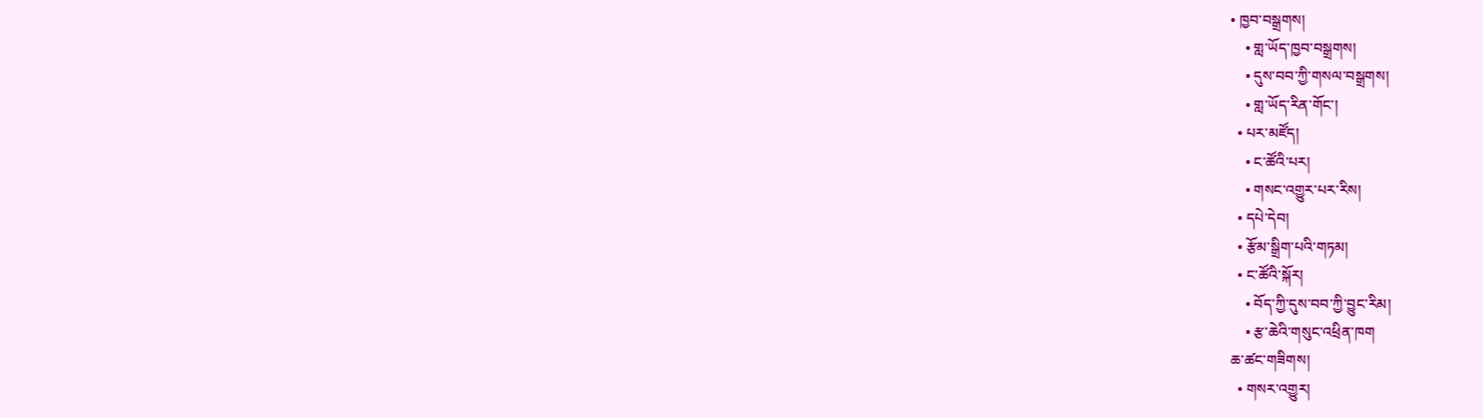• ཁྱབ་བསྒྲགས།
    • གླ་ཡོད་ཁྱབ་བསྒྲགས།
    • དུས་བབ་ཀྱི་གསལ་བསྒྲགས།
    • གླ་ཡོད་རིན་གོང་།
  • པར་མཛོད།
    • ང་ཚོའི་པར།
    • གསང་འགྱུར་པར་རིས།
  • དཔེ་དེབ།
  • རྩོམ་སྒྲིག་པའི་གཏམ།
  • ང་ཚོའི་སྐོར།
    • བོད་ཀྱི་དུས་བབ་ཀྱི་བྱུང་རིམ།
    • རྩ་ཆེའི་གསུང་འཕྲིན་ཁག
ཆ་ཚང་གཟིགས།
  • གསར་འགྱུར།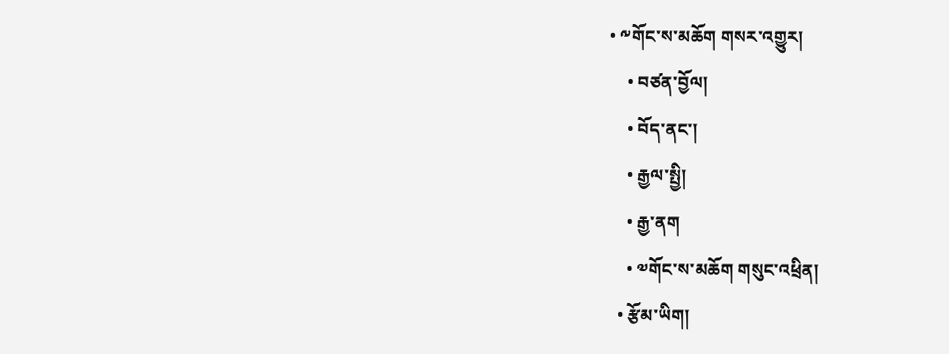• ༸གོང་ས་མཆོག གསར་འགྱུར།
    • བཙན་བྱོལ།
    • བོད་ནང་།
    • རྒྱལ་སྤྱི།
    • རྒྱ་ནག
    • ༧གོང་ས་མཆོག གསུང་འཕྲིན།
  • རྩོམ་ཡིག།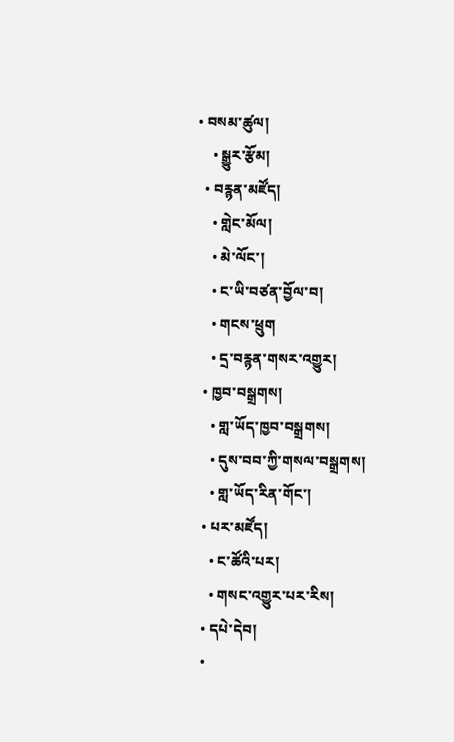• བསམ་ཚུལ།
    • སྒྱུར་རྩོམ།
  • བརྙན་མཛོད།
    • གླེང་མོལ།
    • མེ་ལོང་།
    • ང་ཡི་བཙན་བྱོལ་བ།
    • གངས་ཕྲུག
    • དྲ་བརྙན་གསར་འགྱུར།
  • ཁྱབ་བསྒྲགས།
    • གླ་ཡོད་ཁྱབ་བསྒྲགས།
    • དུས་བབ་ཀྱི་གསལ་བསྒྲགས།
    • གླ་ཡོད་རིན་གོང་།
  • པར་མཛོད།
    • ང་ཚོའི་པར།
    • གསང་འགྱུར་པར་རིས།
  • དཔེ་དེབ།
  •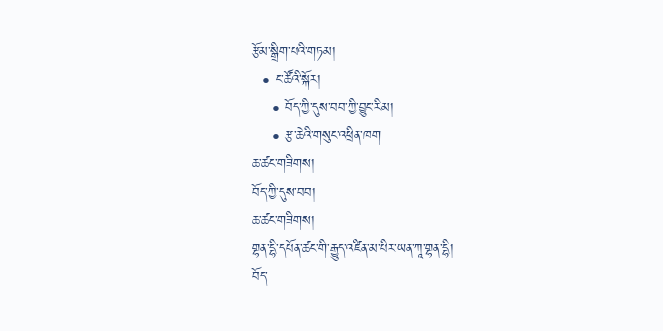རྩོམ་སྒྲིག་པའི་གཏམ།
  • ང་ཚོའི་སྐོར།
    • བོད་ཀྱི་དུས་བབ་ཀྱི་བྱུང་རིམ།
    • རྩ་ཆེའི་གསུང་འཕྲིན་ཁག
ཆ་ཚང་གཟིགས།
བོད་ཀྱི་དུས་བབ།
ཆ་ཚང་གཟིགས།
གྷན་དྷི་དཔོན་ཚང་གི་རྒྱུད་འཛིན་མ་པིར་ཡན་ཀཱ་གྷན་དྷི།
བོད་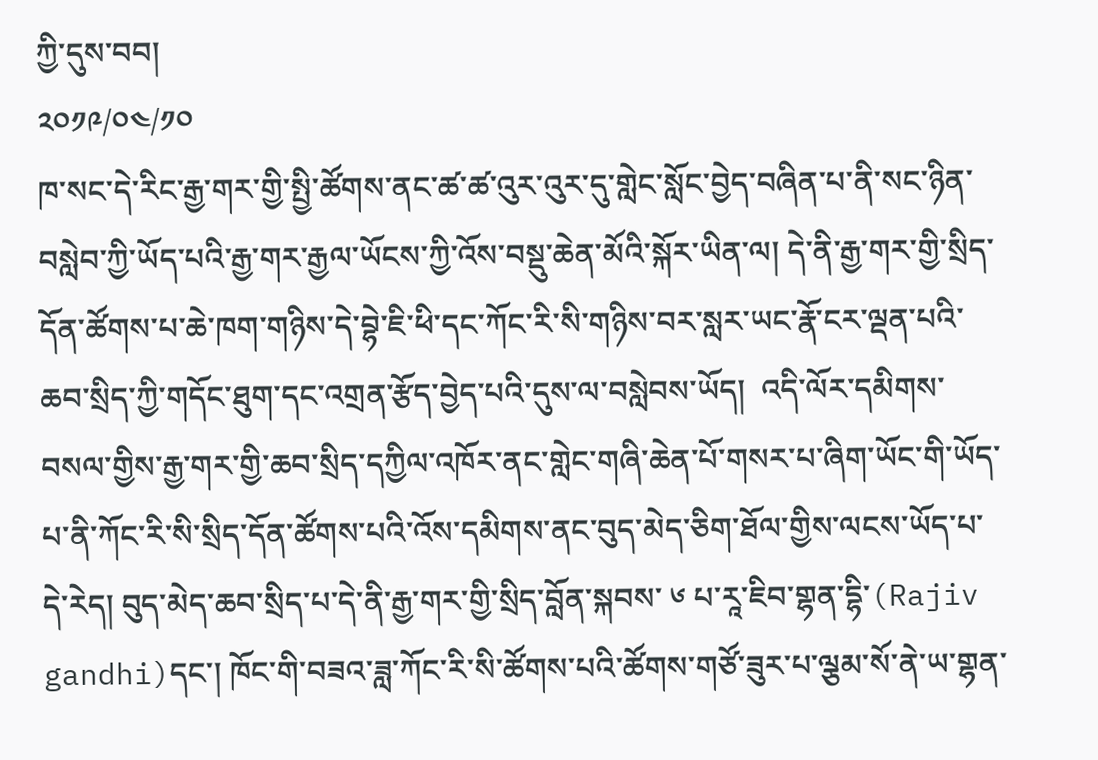ཀྱི་དུས་བབ།
༢༠༡༩/༠༤/༡༠
ཁ་སང་དེ་རིང་རྒྱ་གར་གྱི་སྤྱི་ཚོགས་ནང་ཚ་ཚ་འུར་འུར་དུ་གླེང་སློང་བྱེད་བཞིན་པ་ནི་སང་ཉིན་བསླེབ་ཀྱི་ཡོད་པའི་རྒྱ་གར་རྒྱལ་ཡོངས་ཀྱི་འོས་བསྡུ་ཆེན་མོའི་སྐོར་ཡིན་ལ། དེ་ནི་རྒྱ་གར་གྱི་སྲིད་དོན་ཚོགས་པ་ཆེ་ཁག་གཉིས་དེ་བྷེ་ཇི་ཕི་དང་ཀོང་རི་སི་གཉིས་བར་སླར་ཡང་རྣོ་ངར་ལྡན་པའི་ཆབ་སྲིད་ཀྱི་གདོང་ཐུག་དང་འགྲན་རྩོད་བྱེད་པའི་དུས་ལ་བསླེབས་ཡོད།  འདི་ལོར་དམིགས་བསལ་གྱིས་རྒྱ་གར་གྱི་ཆབ་སྲིད་དཀྱིལ་འཁོར་ནང་གླེང་གཞི་ཆེན་པོ་གསར་པ་ཞིག་ཡོང་གི་ཡོད་པ་ནི་ཀོང་རི་སི་སྲིད་དོན་ཚོགས་པའི་འོས་དམིགས་ནང་བུད་མེད་ཅིག་ཐོལ་གྱིས་ལངས་ཡོད་པ་དེ་རེད། བུད་མེད་ཆབ་སྲིད་པ་དེ་ནི་རྒྱ་གར་གྱི་སྲིད་བློན་སྐབས་ ༦ པ་རཱ་ཇིབ་གྷན་དྷི་(Rajiv gandhi)དང་། ཁོང་གི་བཟའ་ཟླ་ཀོང་རི་སི་ཚོགས་པའི་ཚོགས་གཙོ་ཟུར་པ་ལྕམ་སོ་ནེ་ཡ་གྷན་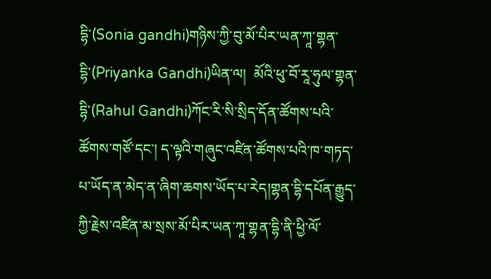དྷི་(Sonia gandhi)གཉིས་ཀྱི་བུ་མོ་པིར་ཡན་ཀཱ་གྷན་དྷི་(Priyanka Gandhi)ཡིན་ལ།  མོའི་ཕུ་བོ་རཱ་ཧུལ་གྷན་དྷི་(Rahul Gandhi)ཀོང་རི་སི་སྲིད་དོན་ཚོགས་པའི་ཚོགས་གཙོ་དང་། ད་ལྟའི་གཞུང་འཛིན་ཚོགས་པའི་ཁ་གཏད་པ་ཡོད་ན་མེད་ན་ཞིག་ཆགས་ཡོད་པ་རེད།གྷན་དྷི་དཔོན་རྒྱུད་ཀྱི་རྗེས་འཛིན་མ་སྲས་མོ་པིར་ཡན་ཀཱ་གྷན་དྷི་ནི་ཕྱི་ལོ་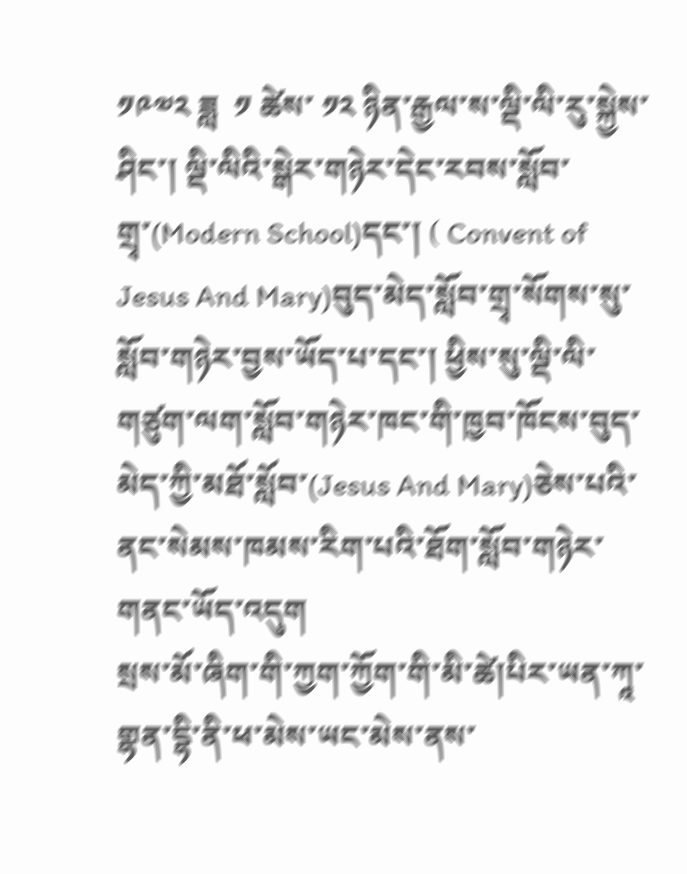༡༩༧༢ ཟླ  ༡ ཚེས་ ༡༢ ཉིན་རྒྱལ་ས་ལྡི་ལི་རུ་སྐྱེས་ཤིང་། ལྡི་ལིའི་སྒེར་གཉེར་དེང་རབས་སློབ་གྲྭ་(Modern School)དང་། ( Convent of Jesus And Mary)བུད་མེད་སློབ་གྲྭ་སོགས་སུ་སློབ་གཉེར་བྱས་ཡོད་པ་དང་། ཕྱིས་སུ་ལྡི་ལི་གཙུག་ལག་སློབ་གཉེར་ཁང་གི་ཁྱབ་ཁོངས་བུད་མེད་ཀྱི་མཐོ་སློབ་(Jesus And Mary)ཅེས་པའི་ནང་སེམས་ཁམས་རིག་པའི་ཐོག་སློབ་གཉེར་གནང་ཡོད་འདུག
སྲས་མོ་ཞིག་གི་ཀྱག་ཀྱོག་གི་མི་ཚེ།པིར་ཡན་ཀཱ་གྷན་དྷི་ནི་ཕ་མེས་ཡང་མེས་ནས་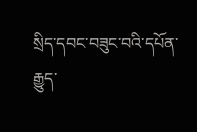སྲིད་དབང་བཟུང་བའི་དཔོན་རྒྱུད་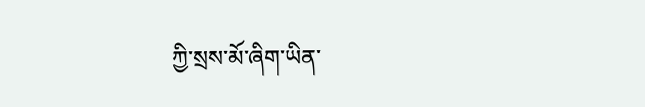ཀྱི་སྲས་མོ་ཞིག་ཡིན་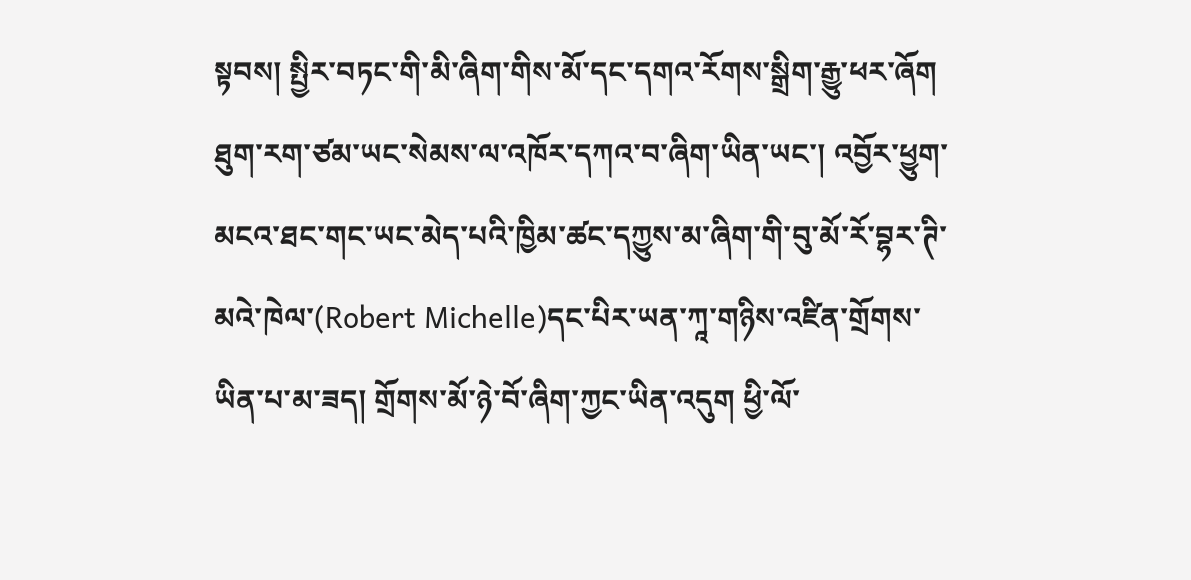སྟབས། སྤྱིར་བཏང་གི་མི་ཞིག་གིས་མོ་དང་དགའ་རོགས་སྒྲིག་རྒྱུ་ཕར་ཞོག ཐུག་རག་ཙམ་ཡང་སེམས་ལ་འཁོར་དཀའ་བ་ཞིག་ཡིན་ཡང་། འབྱོར་ཕྱུག་མངའ་ཐང་གང་ཡང་མེད་པའི་ཁྱིམ་ཚང་དཀྱུས་མ་ཞིག་གི་བུ་མོ་རོ་བྷར་ཊི་མའེ་ཁེལ་(Robert Michelle)དང་པིར་ཡན་ཀཱ་གཉིས་འཛིན་གྲོགས་ཡིན་པ་མ་ཟད། གྲོགས་མོ་ཉེ་བོ་ཞིག་ཀྱང་ཡིན་འདུག ཕྱི་ལོ་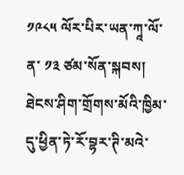༡༩༨༥ ལོར་པིར་ཡན་ཀཱ་ལོ་ན་ ༡༣ ཙམ་སོན་སྐབས། ཐེངས་ཤིག་གྲོགས་མོའི་ཁྱིམ་དུ་ཕྱིན་ཏེ་རོ་བྷར་ཊི་མའེ་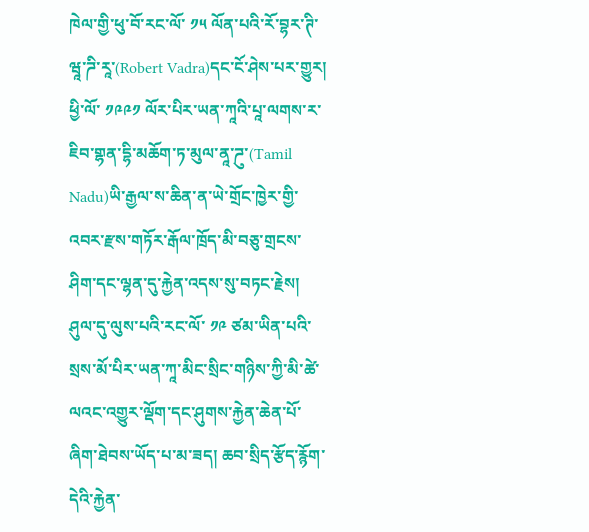ཁེལ་གྱི་ཕུ་བོ་རང་ལོ་ ༡༥ ལོན་པའི་རོ་བྷར་ཊི་ཝཱ་ཌི་རཱ་(Robert Vadra)དང་ངོ་ཤེས་པར་གྱུར།  ཕྱི་ལོ་ ༡༩༩༡ ལོར་པིར་ཡན་ཀཱའི་པཱ་ལགས་ར་ཇིབ་གྷན་དྷི་མཆོག་ཏ་མུལ་ནཱ་ཌུ་(Tamil Nadu)ཡི་རྒྱལ་ས་ཆིན་ན་ཡེ་གྲོང་ཁྱེར་གྱི་འབར་རྫས་གཏོར་རྒོལ་ཁྲོད་མི་བཅུ་གྲངས་ཤིག་དང་ལྷན་དུ་རྐྱེན་འདས་སུ་བཏང་རྗེས། ཤུལ་དུ་ལུས་པའི་རང་ལོ་ ༡༩ ཙམ་ཡིན་པའི་སྲས་མོ་པིར་ཡན་ཀཱ་མིང་སྲིང་གཉིས་ཀྱི་མི་ཚེ་ལའང་འགྱུར་ལྡོག་དང་ཤུགས་རྐྱེན་ཆེན་པོ་ཞིག་ཐེབས་ཡོད་པ་མ་ཟད། ཆབ་སྲིད་རྩོད་རྙོག་དེའི་རྐྱེན་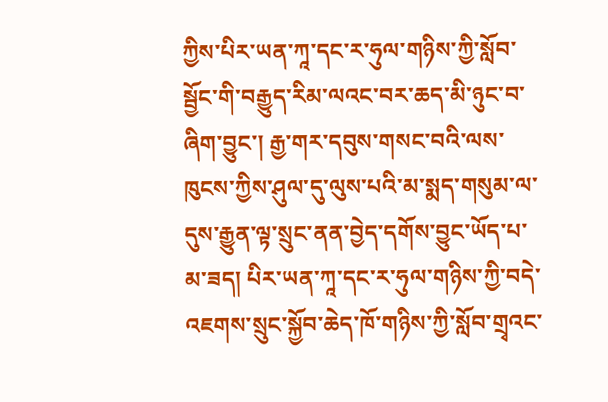ཀྱིས་པིར་ཡན་ཀཱ་དང་ར་ཧུལ་གཉིས་ཀྱི་སློབ་སྦྱོང་གི་བརྒྱུད་རིམ་ལའང་བར་ཆད་མི་ཉུང་བ་ཞིག་བྱུང་། རྒྱ་གར་དབུས་གསང་བའི་ལས་ཁུངས་ཀྱིས་ཤུལ་དུ་ལུས་པའི་མ་སྨད་གསུམ་ལ་དུས་རྒྱུན་ལྟ་སྲུང་ནན་བྱེད་དགོས་བྱུང་ཡོད་པ་མ་ཟད། པིར་ཡན་ཀཱ་དང་ར་ཧུལ་གཉིས་ཀྱི་བདེ་འཇགས་སྲུང་སྐྱོབ་ཆེད་ཁོ་གཉིས་ཀྱི་སློབ་གྲྭའང་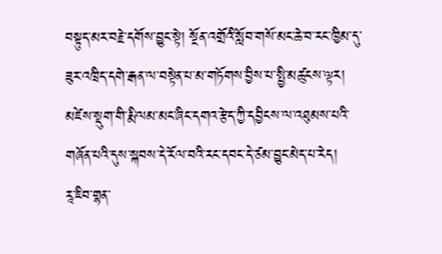བསྟུད་མར་བརྗེ་དགོས་བྱུང་སྟེ། སྔོན་འགྲོའི་སློབ་གསོ་མང་ཆེ་བ་རང་ཁྱིམ་དུ་ཟུར་འཁྲིད་དགེ་རྒན་ལ་བསྟེན་པ་མ་གཏོགས་བྱིས་པ་སྤྱི་མཚུངས་ལྟར། མཛེས་སྡུག་གི་རྨི་ལམ་མང་ཞིང་དགའ་རྩེད་ཀྱི་དབྱིངས་ལ་འཐུམས་པའི་གཞོན་པའི་དུས་སྐབས་དེ་རོལ་བའི་རང་དབང་དེ་ཙམ་བྱུང་མེད་པ་རེད།
རཱ་ཇིབ་གྷན་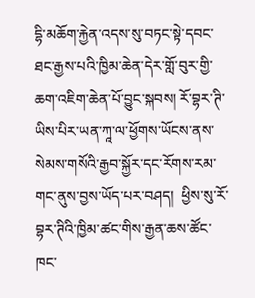དྷི་མཆོག་རྐྱེན་འདས་སུ་བཏང་སྟེ་དབང་ཐང་རྒྱས་པའི་ཁྱིམ་ཆེན་དེར་གློ་བུར་གྱི་ཆག་འཇིག་ཆེན་པོ་བྱུང་སྐབས། རོ་བྷར་ཊི་ཡིས་པིར་ཡན་ཀཱ་ལ་ཕྱོགས་ཡོངས་ནས་སེམས་གསོའི་རྒྱབ་སྐྱོར་དང་རོགས་རམ་གང་ནུས་བྱས་ཡོད་པར་བཤད།  ཕྱིས་སུ་རོ་བྷར་ཊིའི་ཁྱིམ་ཚང་གིས་རྒྱན་ཆས་ཚོང་ཁང་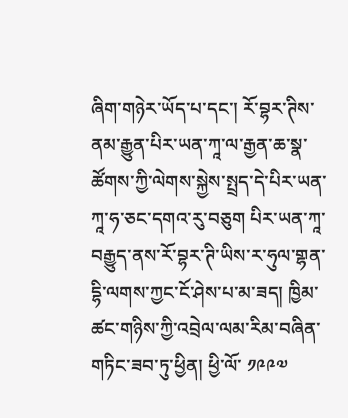ཞིག་གཉེར་ཡོད་པ་དང་། རོ་བྷར་ཊིས་ནམ་རྒྱུན་པིར་ཡན་ཀཱ་ལ་རྒྱན་ཆ་སྣ་ཚོགས་ཀྱི་ལེགས་སྐྱེས་སྤྲད་དེ་པིར་ཡན་ཀཱ་ཧ་ཅང་དགའ་རུ་བཅུག པིར་ཡན་ཀཱ་བརྒྱུད་ནས་རོ་བྷར་ཊི་ཡིས་ར་ཧུལ་གྷན་དྷི་ལགས་ཀྱང་ངོ་ཤེས་པ་མ་ཟད། ཁྱིམ་ཚང་གཉིས་ཀྱི་འབྲེལ་ལམ་རིམ་བཞིན་གཏིང་ཟབ་ཏུ་ཕྱིན། ཕྱི་ལོ་ ༡༩༩༧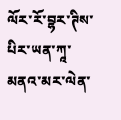ལོར་རོ་བྷར་ཊིས་པིར་ཡན་ཀཱ་མནའ་མར་ལེན་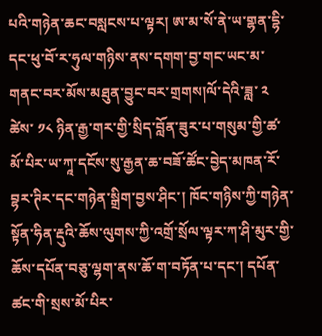པའི་གཉེན་ཆང་བསླངས་པ་ལྟར། ཨ་མ་སོ་ནེ་ཡ་གྷན་དྷི་དང་ཕུ་བོ་ར་ཧུལ་གཉིས་ནས་དགག་བྱ་གང་ཡང་མ་གནང་བར་མོས་མཐུན་བྱུང་བར་གྲགས།ལོ་དེའི་ཟླ་ ༢ ཚེས་ ༡༨ ཉིན་རྒྱ་གར་གྱི་སྲིད་བློན་ཟུར་པ་གསུམ་གྱི་ཚ་མོ་པིར་ཡ་ཀཱ་དངོས་སུ་རྒྱན་ཆ་བཟོ་ཚོང་བྱེད་མཁན་རོ་བྷར་ཊིར་དང་གཉེན་སྒྲིག་བྱས་ཤིང་། ཁོང་གཉིས་ཀྱི་གཉེན་སྟོན་ཧིན་རྡུའི་ཆོས་ལུགས་ཀྱི་འགྲོ་སྲོལ་ལྟར་ཀ་ཤི་མུར་གྱི་ཆོས་དཔོན་བཅུ་ལྷག་ནས་ཆོ་ག་བཏོན་པ་དང་། དཔོན་ཚང་གི་སྲས་མོ་པིར་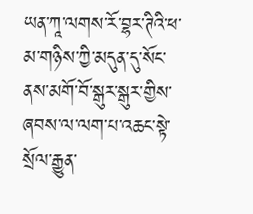ཡན་ཀཱ་ལགས་རོ་བྷར་ཊིའི་ཕ་མ་གཉིས་ཀྱི་མདུན་དུ་སོང་ནས་མགོ་བོ་སྒུར་སྒུར་གྱིས་ཞབས་ལ་ལག་པ་འཆང་སྟེ་སྲོལ་རྒྱུན་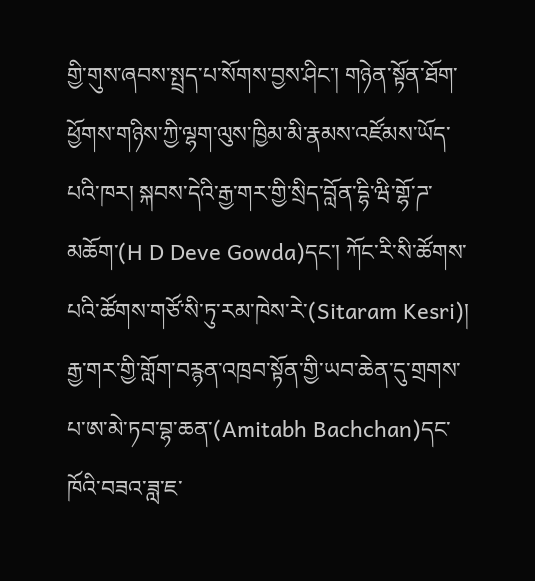གྱི་གུས་ཞབས་སྤྲད་པ་སོགས་བྱས་ཤིང་། གཉེན་སྟོན་ཐོག་ཕྱོགས་གཉིས་ཀྱི་ལྷག་ལུས་ཁྱིམ་མི་རྣམས་འཛོམས་ཡོད་པའི་ཁར། སྐབས་དེའི་རྒྱ་གར་གྱི་སྲིད་བློན་དྷི་ཝི་གྷོ་ཌ་མཆོག་(H D Deve Gowda)དང་། ཀོང་རི་སི་ཚོགས་པའི་ཚོགས་གཙོ་སི་ཏུ་རམ་ཁེས་རེ་(Sitaram Kesri)། རྒྱ་གར་གྱི་གློག་བརྙན་འཁྲབ་སྟོན་གྱི་ཡབ་ཆེན་དུ་གྲགས་པ་ཨ་མེ་ཏབ་བྷ་ཆན་(Amitabh Bachchan)དང་ཁོའི་བཟའ་ཟླ་ཇ་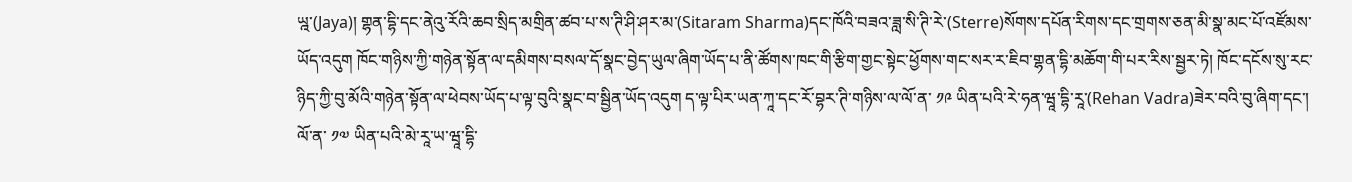ཡྰ་(Jaya)། གྷན་དྷི་དང་ནེའུ་རོའི་ཆབ་སྲིད་མགྲིན་ཚབ་པ་ས་ཊི་ཤི་ཤར་མ་(Sitaram Sharma)དང་ཁོའི་བཟའ་ཟླ་སི་ཊི་རེ་(Sterre)སོགས་དཔོན་རིགས་དང་གྲགས་ཅན་མི་སྣ་མང་པོ་འཛོམས་ཡོད་འདུག ཁོང་གཉིས་ཀྱི་གཉེན་སྟོན་ལ་དམིགས་བསལ་དོ་སྣང་བྱེད་ཡུལ་ཞིག་ཡོད་པ་ནི་ཚོགས་ཁང་གི་རྩིག་གྱང་སྟེང་ཕྱོགས་གང་སར་ར་ཇིབ་གྷན་དྷི་མཆོག་གི་པར་རིས་སྦྱར་ཏེ། ཁོང་དངོས་སུ་རང་ཉིད་ཀྱི་བུ་མོའི་གཉེན་སྟོན་ལ་ཕེབས་ཡོད་པ་ལྟ་བུའི་སྣང་བ་སྦྱིན་ཡོད་འདུག ད་ལྟ་པིར་ཡན་ཀཱ་དང་རོ་བྷར་ཊི་གཉིས་ལ་ལོ་ན་ ༡༩ ཡིན་པའི་རེ་ཧན་ཝཱ་དྷི་རཱ་(Rehan Vadra)ཟེར་བའི་བུ་ཞིག་དང་། ལོ་ན་ ༡༧ ཡིན་པའི་མེ་རཱ་ཡ་ཝཱ་དྷི་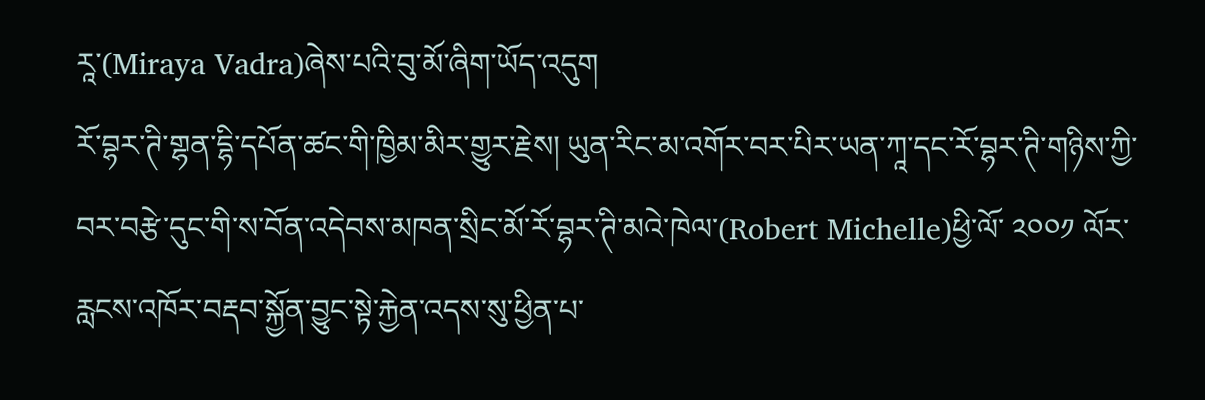རཱ་(Miraya Vadra)ཞེས་པའི་བུ་མོ་ཞིག་ཡོད་འདུག
རོ་བྷར་ཊི་གྷན་དྷི་དཔོན་ཚང་གི་ཁྱིམ་མིར་གྱུར་རྗེས། ཡུན་རིང་མ་འགོར་བར་པིར་ཡན་ཀཱ་དང་རོ་བྷར་ཊི་གཉིས་ཀྱི་བར་བརྩེ་དུང་གི་ས་བོན་འདེབས་མཁན་སྲིང་མོ་རོ་བྷར་ཊི་མའེ་ཁེལ་(Robert Michelle)ཕྱི་ལོ་ ༢༠༠༡ ལོར་རླངས་འཁོར་བརྡབ་སྐྱོན་བྱུང་སྟེ་རྐྱེན་འདས་སུ་ཕྱིན་པ་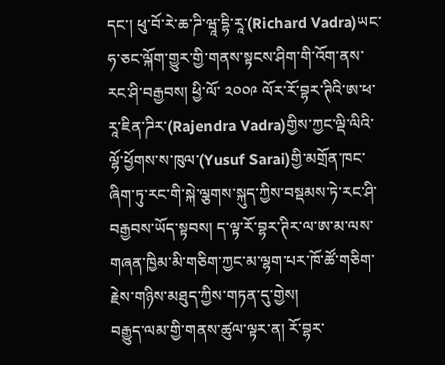དང་། ཕུ་བོ་རེ་ཆ་ཌི་ཝཱ་དྷི་རཱ་(Richard Vadra)ཡང་ཧ་ཅང་ལྐོག་གྱུར་གྱི་གནས་སྟངས་ཤིག་གི་འོག་ནས་རང་ཤི་བརྒྱབས། ཕྱི་ལོ་ ༢༠༠༩ ལོར་རོ་བྷར་ཊིའི་ཨ་ཕ་རཱ་ཇིན་ཌིར་(Rajendra Vadra)གྱིས་ཀྱང་ལྡི་ལིའི་ལྷོ་ཕྱོགས་ས་ཁུལ་(Yusuf Sarai)གྱི་མགྲོན་ཁང་ཞིག་ཏུ་རང་གི་སྐེ་ལྕགས་སྐུད་ཀྱིས་བསྡམས་ཏེ་རང་ཤི་བརྒྱབས་ཡོད་སྟབས། ད་ལྟ་རོ་བྷར་ཊིར་ལ་ཨ་མ་ལས་གཞན་ཁྱིམ་མི་གཅིག་ཀྱང་མ་ལྷག་པར་ཁོ་ཚོ་གཅིག་རྗེས་གཉིས་མཐུད་ཀྱིས་གཏན་དུ་གྱེས།
བརྒྱུད་ལམ་གྱི་གནས་ཚུལ་ལྟར་ན། རོ་བྷར་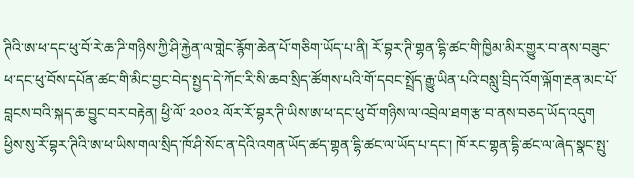ཊིའི་ཨ་ཕ་དང་ཕུ་བོ་རེ་ཆ་ཌི་གཉིས་ཀྱི་ཤི་རྐྱེན་ལ་གླེང་རྙོག་ཆེན་པོ་གཅིག་ཡོད་པ་ནི། རོ་བྷར་ཊི་གྷན་དྷི་ཚང་གི་ཁྱིམ་མིར་གྱུར་བ་ནས་བཟུང་ཕ་དང་ཕུ་བོས་དཔོན་ཚང་གི་མིང་བྱང་བེད་སྤྱད་དེ་ཀོང་རི་སི་ཆབ་སྲིད་ཚོགས་པའི་གོ་དབང་སྤྲོད་རྒྱུ་ཡིན་པའི་བསླུ་བྲིད་འོག་ལྐོག་རྔན་མང་པོ་བླངས་བའི་སྐད་ཆ་བྱུང་བར་བརྟེན། ཕྱི་ལོ་ ༢༠༠༢ ལོར་རོ་བྷར་ཊི་ཡིས་ཨ་ཕ་དང་ཕུ་བོ་གཉིས་ལ་འབྲེལ་ཐག་རྩ་བ་ནས་བཅད་ཡོད་འདུག ཕྱིས་སུ་རོ་བྷར་ཊིའི་ཨ་ཕ་ཡིས་གལ་སྲིད་ཁོ་ཤི་སོང་ན་དེའི་འགན་ཡོད་ཚད་གྷན་དྷི་ཚང་ལ་ཡོད་པ་དང་། ཁོ་རང་གྷན་དྷི་ཚང་ལ་ཞེད་སྣང་སྤུ་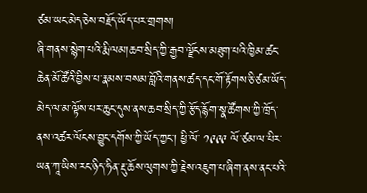ཙམ་ཡང་མེད་ཅེས་བརྗོད་ཡོད་པར་གྲགས།
ཞི་གནས་སྙེག་པའི་རྨི་ལམ།ཆབ་སྲིད་ཀྱི་རྒྱབ་ལྗོངས་མཐུག་པའི་ཁྱིམ་ཚང་ཆེན་མོ་ཚོའི་བྱིས་པ་རྣམས་བསམ་བློའི་གནས་ཚད་དང་གོ་རྟོགས་ཅི་ཙམ་ཡོད་མེད་ལ་མ་ལྟོས་པར་ཆུང་དུས་ནས་ཆབ་སྲིད་ཀྱི་རྩོད་རྙོག་སྣ་ཚོགས་ཀྱི་ཁྲོད་ནས་འཚར་ལོངས་བྱུང་དགོས་ཀྱི་ཡོད་ཀྱང་། ཕྱི་ལོ་ ༡༩༩༩ ལོ་ཙམ་ལ་པིར་ཡན་ཀཱ་ཡིས་རང་ཉིད་ཧིན་རྡུ་ཆོས་ལུགས་ཀྱི་རྗེས་འཇུག་པ་ཞིག་ནས་ནང་པའི་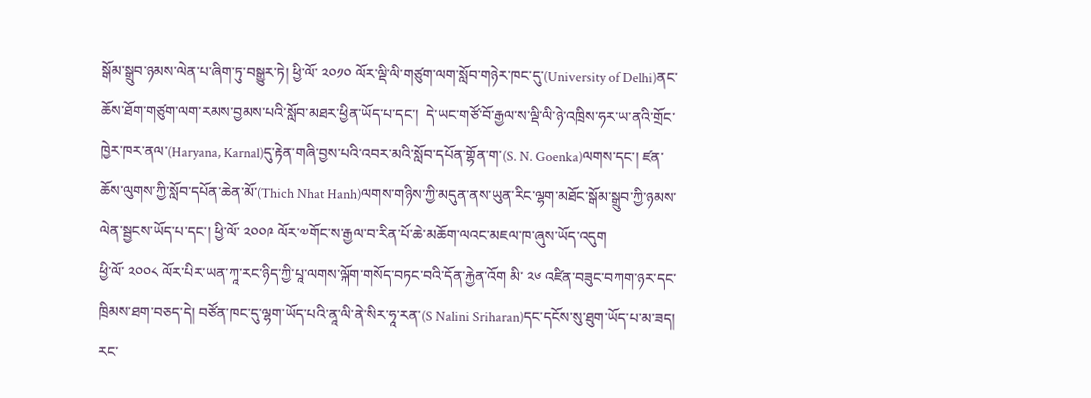སྒོམ་སྒྲུབ་ཉམས་ལེན་པ་ཞིག་ཏུ་བསྒྱུར་ཏེ། ཕྱི་ལོ་ ༢༠༡༠ ལོར་ལྡི་ལི་གཙུག་ལག་སློབ་གཉེར་ཁང་དུ་(University of Delhi)ནང་ཆོས་ཐོག་གཙུག་ལག་རམས་བྱམས་པའི་སློབ་མཐར་ཕྱིན་ཡོད་པ་དང་།  དེ་ཡང་གཙོ་བོ་རྒྱལ་ས་ལྡི་ལི་ཉེ་འཁྲིས་ཧར་ཡ་ནའི་གྲོང་ཁྱེར་ཁར་ནལ་(Haryana, Karnal)དུ་རྟེན་གཞི་བྱས་པའི་འབར་མའི་སློབ་དཔོན་གྷོན་ག་(S. N. Goenka)ལགས་དང་། ཛན་ཆོས་ལུགས་ཀྱི་སློབ་དཔོན་ཆེན་མོ་(Thich Nhat Hanh)ལགས་གཉིས་ཀྱི་མདུན་ནས་ཡུན་རིང་ལྷག་མཐོང་སྒོམ་སྒྲུབ་ཀྱི་ཉམས་ལེན་སྦྱངས་ཡོད་པ་དང་། ཕྱི་ལོ་ ༢༠༠༩ ལོར་༧གོང་ས་རྒྱལ་བ་རིན་པོ་ཆེ་མཆོག་ལའང་མཇལ་ཁ་ཞུས་ཡོད་འདུག
ཕྱི་ལོ་ ༢༠༠༨ ལོར་པིར་ཡན་ཀཱ་རང་ཉིད་ཀྱི་པཱ་ལགས་ལྐོག་གསོད་བཏང་བའི་དོན་རྐྱེན་འོག མི་ ༢༦ འཛིན་བཟུང་བཀག་ཉར་དང་ཁྲིམས་ཐག་བཅད་དེ། བཙོན་ཁང་དུ་ལྷག་ཡོད་པའི་ནཱ་ལི་ནེ་སིར་ཧཱ་རན་(S Nalini Sriharan)དང་དངོས་སུ་ཐུག་ཡོད་པ་མ་ཟད། རང་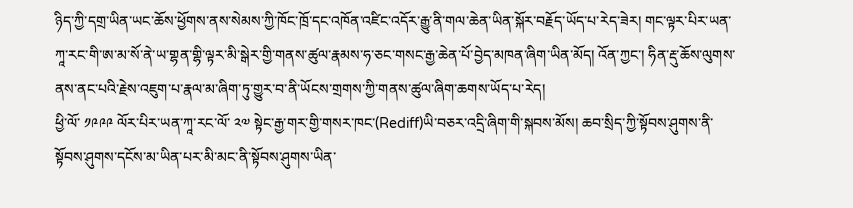ཉིད་ཀྱི་དགྲ་ཡིན་ཡང་ཆོས་ཕྱོགས་ནས་སེམས་ཀྱི་ཁོང་ཁྲོ་དང་འཁོན་འཛིང་འདོར་རྒྱུ་ནི་གལ་ཆེན་ཡིན་སྐོར་བརྗོད་ཡོད་པ་རེད་ཟེར། གང་ལྟར་པིར་ཡན་ཀཱ་རང་གི་ཨ་མ་སོ་ནེ་ཡ་གྷན་གྷི་ལྟར་མི་སྒེར་གྱི་གནས་ཚུལ་རྣམས་ཧ་ཅང་གསང་རྒྱ་ཆེན་པོ་བྱེད་མཁན་ཞིག་ཡིན་མོད། འོན་ཀྱང་། ཧིན་རྡུ་ཆོས་ལུགས་ནས་ནང་པའི་རྗེས་འཇུག་པ་རྣལ་མ་ཞིག་ཏུ་གྱུར་བ་ནི་ཡོངས་གྲགས་ཀྱི་གནས་ཚུལ་ཞིག་ཆགས་ཡོད་པ་རེད།
ཕྱི་ལོ་ ༡༩༩༩ ལོར་པིར་ཡན་ཀཱ་རང་ལོ་ ༢༧ སྟེང་རྒྱ་གར་གྱི་གསར་ཁང་(Rediff)ཡི་བཅར་འདྲི་ཞིག་གི་སྐབས་མོས། ཆབ་སྲིད་ཀྱི་སྟོབས་ཤུགས་ནི་སྟོབས་ཤུགས་དངོས་མ་ཡིན་པར་མི་མང་ནི་སྟོབས་ཤུགས་ཡིན་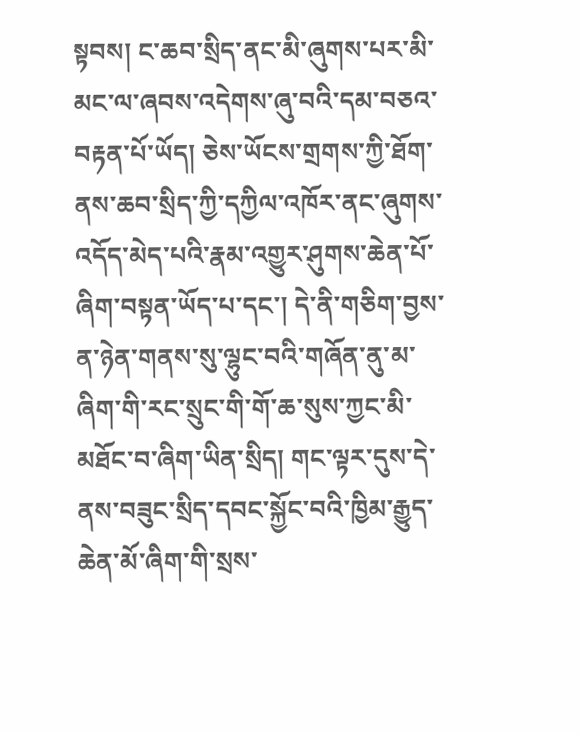སྟབས། ང་ཆབ་སྲིད་ནང་མི་ཞུགས་པར་མི་མང་ལ་ཞབས་འདེགས་ཞུ་བའི་དམ་བཅའ་བརྟན་པོ་ཡོད། ཅེས་ཡོངས་གྲགས་ཀྱི་ཐོག་ནས་ཆབ་སྲིད་ཀྱི་དཀྱིལ་འཁོར་ནང་ཞུགས་འདོད་མེད་པའི་རྣམ་འགྱུར་ཤུགས་ཆེན་པོ་ཞིག་བསྟན་ཡོད་པ་དང་། དེ་ནི་གཅིག་བྱས་ན་ཉེན་གནས་སུ་ལྷུང་བའི་གཞོན་ནུ་མ་ཞིག་གི་རང་སྲུང་གི་གོ་ཆ་སུས་ཀྱང་མི་མཐོང་བ་ཞིག་ཡིན་སྲིད། གང་ལྟར་དུས་དེ་ནས་བཟུང་སྲིད་དབང་སྐྱོང་བའི་ཁྱིམ་རྒྱུད་ཆེན་མོ་ཞིག་གི་སྲས་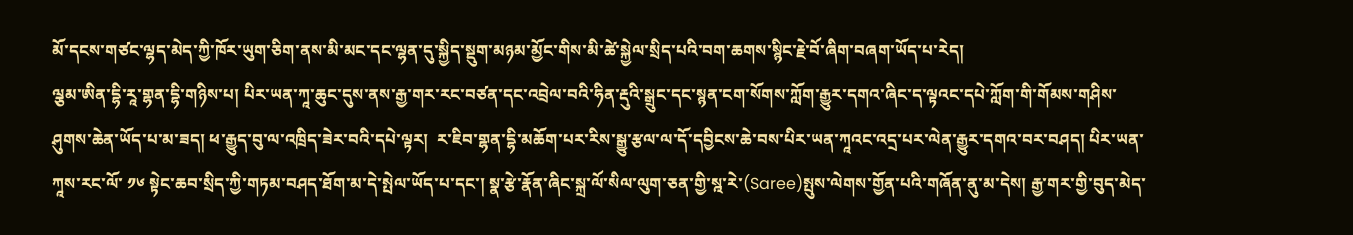མོ་དངས་གཙང་ལྷད་མེད་ཀྱི་ཁོར་ཡུག་ཅིག་ནས་མི་མང་དང་ལྷན་དུ་སྐྱིད་སྡུག་མཉམ་མྱོང་གིས་མི་ཚེ་སྐྱེལ་སྲིད་པའི་བག་ཆགས་སྙིང་རྗེ་བོ་ཞིག་བཞག་ཡོད་པ་རེད།
ལྕམ་ཨིན་དྷི་རཱ་གྷན་དྷི་གཉིས་པ། པིར་ཡན་ཀཱ་ཆུང་དུས་ནས་རྒྱ་གར་རང་བཙན་དང་འབྲེལ་བའི་ཧིན་རྡུའི་སྒྲུང་དང་སྙན་ངག་སོགས་ཀློག་རྒྱུར་དགའ་ཞིང་ད་ལྟའང་དཔེ་ཀློག་གི་གོམས་གཤིས་ཤུགས་ཆེན་ཡོད་པ་མ་ཟད། ཕ་རྒྱུད་བུ་ལ་འཁྲིད་ཟེར་བའི་དཔེ་ལྟར།  ར་ཇིབ་གྷན་དྷི་མཆོག་པར་རིས་སྒྱུ་རྩལ་ལ་དོ་དབྱིངས་ཆེ་བས་པིར་ཡན་ཀཱའང་འདྲ་པར་ལེན་རྒྱུར་དགའ་བར་བཤད། པིར་ཡན་ཀཱས་རང་ལོ་ ༡༦ སྟེང་ཆབ་སྲིད་ཀྱི་གཏམ་བཤད་ཐོག་མ་དེ་སྤེལ་ཡོད་པ་དང་། སྣ་རྩེ་རྣོན་ཞིང་སྐྲ་ལོ་སིལ་ལུག་ཅན་གྱི་སྰ་རེ་(Saree)སྤུས་ལེགས་གྱོན་པའི་གཞོན་ནུ་མ་དེས། རྒྱ་གར་གྱི་བུད་མེད་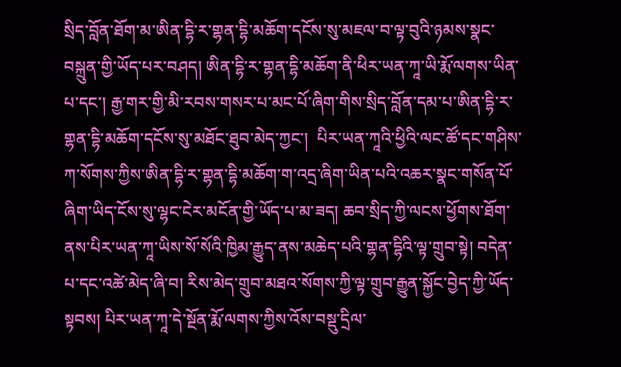སྲིད་བློན་ཐོག་མ་ཨིན་དྷི་ར་གྷན་དྷི་མཆོག་དངོས་སུ་མཇལ་བ་ལྟ་བུའི་ཉམས་སྣང་བསྐྲུན་གྱི་ཡོད་པར་བཤད། ཨིན་དྷི་ར་གྷན་དྷི་མཆོག་ནི་ཕིར་ཡན་ཀཱ་ཡི་རྨོ་ལགས་ཡིན་པ་དང་། རྒྱ་གར་གྱི་མི་རབས་གསར་པ་མང་པོ་ཞིག་གིས་སྲིད་བློན་དམ་པ་ཨིན་དྷི་ར་གྷན་དྷི་མཆོག་དངོས་སུ་མཐོང་ཐུབ་མེད་ཀྱང་།  པིར་ཡན་ཀཱའི་ཕྱིའི་ལང་ཚོ་དང་གཤིས་ཀ་སོགས་ཀྱིས་ཨིན་དྷི་ར་གྷན་དྷི་མཆོག་ག་འདྲ་ཞིག་ཡིན་པའི་འཆར་སྣང་གསོན་པོ་ཞིག་ཡིད་ངོས་སུ་ལྷང་ངེར་མངོན་གྱི་ཡོད་པ་མ་ཟད། ཆབ་སྲིད་ཀྱི་ལངས་ཕྱོགས་ཐོག་ནས་པིར་ཡན་ཀཱ་ཡིས་སོ་སོའི་ཁྱིམ་རྒྱུད་ནས་མཆེད་པའི་གྷན་དྷིའི་ལྟ་གྲུབ་སྟེ། བདེན་པ་དང་འཚེ་མེད་ཞི་བ། རིས་མེད་གྲུབ་མཐའ་སོགས་ཀྱི་ལྟ་གྲུབ་རྒྱུན་སྐྱོང་བྱེད་ཀྱི་ཡོད་སྟབས། པིར་ཡན་ཀཱ་དེ་སྔོན་རྨོ་ལགས་ཀྱིས་འོས་བསྡུ་དྲིལ་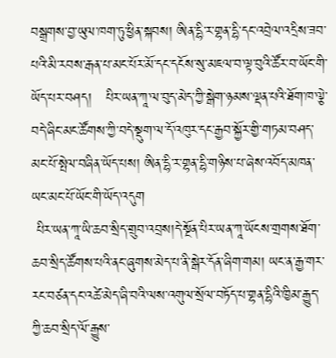བསྒྲགས་བྱ་ཡུལ་ཁག་ཏུ་ཕྱིན་སྐབས། ཨིན་དྷི་ར་གྷན་དྷི་དང་འབྲེལ་འདྲིས་ཟབ་པའི་མི་རབས་རྒན་པ་མང་པོར་མོ་དང་དངོས་སུ་མཇལ་བ་ལྟ་བུའི་ཚོར་བ་ཡོང་གི་ཡོད་པར་བཤད།   པིར་ཡན་ཀཱ་ལ་བུད་མེད་ཀྱི་སྒེག་ཉམས་ལྡན་པའི་ཐོག་ཁ་ལྕེ་བདེ་ཞིང་མང་ཚོགས་ཀྱི་བདེ་སྡུག་ལ་དོ་འཁུར་དང་རྒྱབ་སྐྱོར་གྱི་གཏམ་བཤད་མང་པོ་སྤེལ་བཞིན་ཡོད་པས། ཨིན་དྷི་ར་གྷན་དྷི་གཉིས་པ་ཞེས་འབོད་མཁན་ཡང་མང་པོ་ཡོང་གི་ཡོད་འདུག
 པིར་ཡན་ཀཱ་ཡི་ཆབ་སྲིད་གྲུབ་འབྲས།དེ་སྔོན་པིར་ཡན་ཀཱ་ཡོངས་གྲགས་ཐོག་ཆབ་སྲིད་ཚོགས་པའི་ནང་ཞུགས་མེད་པ་ནི་སྒེར་དོན་ཞིག་གམ། ཡང་ན་རྒྱ་གར་རང་བཙན་དང་འཚེ་མེད་ཞི་བའི་ལས་འགུལ་སྲོལ་བཏོད་པ་གྷན་དྷིའི་ཁྱིམ་རྒྱུད་ཀྱི་ཆབ་སྲིད་ལོ་རྒྱུས་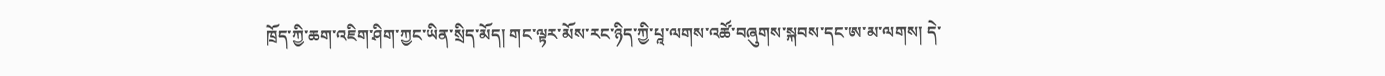ཁྲོད་ཀྱི་ཆག་འཇིག་ཤིག་ཀྱང་ཡིན་སྲིད་མོད། གང་ལྟར་མོས་རང་ཉིད་ཀྱི་པཱ་ལགས་འཚོ་བཞུགས་སྐབས་དང་ཨ་མ་ལགས། དེ་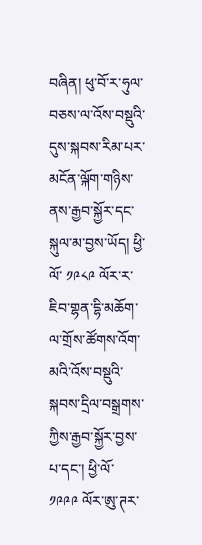བཞིན། ཕུ་བོ་ར་ཧུལ་བཅས་ལ་འོས་བསྡུའི་དུས་སྐབས་རིམ་པར་མངོན་ལྐོག་གཉིས་ནས་རྒྱབ་སྐྱོར་དང་སྐུལ་མ་བྱས་ཡོད། ཕྱི་ལོ་ ༡༩༨༩ ལོར་ར་ཇིབ་གྷན་དྷི་མཆོག་ལ་གྲོས་ཚོགས་འོག་མའི་འོས་བསྡུའི་སྐབས་དྲིལ་བསྒྲགས་ཀྱིས་རྒྱབ་སྐྱོར་བྱས་པ་དང་། ཕྱི་ལོ་ ༡༩༩༩ ལོར་ཨུ་ཊར་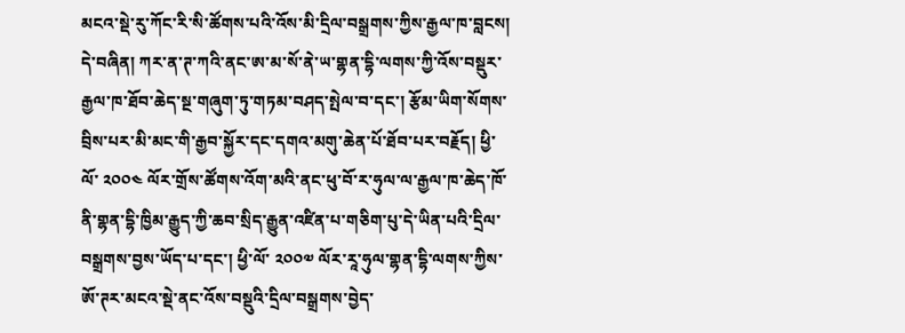མངའ་སྡེ་རུ་ཀོང་རི་སི་ཚོགས་པའི་འོས་མི་དྲིལ་བསྒྲགས་ཀྱིས་རྒྱལ་ཁ་བླངས། དེ་བཞིན། ཀར་ན་ཊ་ཀའི་ནང་ཨ་མ་སོ་ནེ་ཡ་གྷན་དྷི་ལགས་ཀྱི་འོས་བསྡུར་རྒྱལ་ཁ་ཐོབ་ཆེད་སྔ་གཞུག་ཏུ་གཏམ་བཤད་སྤེལ་བ་དང་། རྩོམ་ཡིག་སོགས་བྲིས་པར་མི་མང་གི་རྒྱབ་སྐྱོར་དང་དགའ་མགུ་ཆེན་པོ་ཐོབ་པར་བརྗོད། ཕྱི་ལོ་ ༢༠༠༤ ལོར་གྲོས་ཚོགས་འོག་མའི་ནང་ཕུ་བོ་ར་ཧུལ་ལ་རྒྱལ་ཁ་ཆེད་ཁོ་ནི་གྷན་དྷི་ཁྱིམ་རྒྱུད་ཀྱི་ཆབ་སྲིད་རྒྱུན་འཛིན་པ་གཅིག་པུ་དེ་ཡིན་པའི་དྲིལ་བསྒྲགས་བྱས་ཡོད་པ་དང་། ཕྱི་ལོ་ ༢༠༠༧ ལོར་རཱ་ཧུལ་གྷན་དྷི་ལགས་ཀྱིས་ཨོ་ཊར་མངའ་སྡེ་ནང་འོས་བསྡུའི་དྲིལ་བསྒྲགས་བྱེད་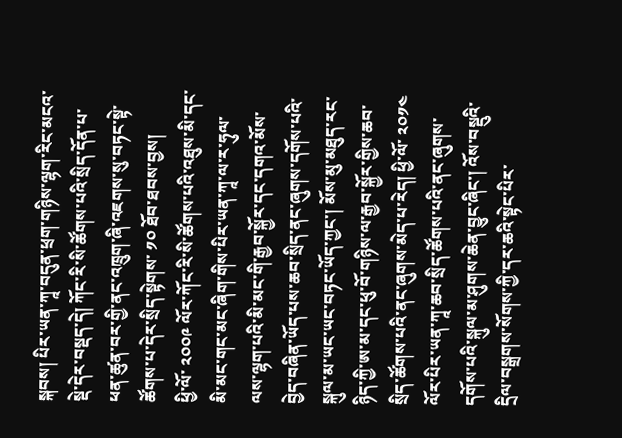སྐབས། པིར་ཡན་ཀཱ་བདུན་ཕྲག་གཉིས་ལྷག་རིང་མངའ་སྡེ་དེར་བསྡད་དེ། ཀོང་རི་སི་ཚོགས་པའི་སྲིད་དོན་པ་ཕན་ཚུན་བར་གྱི་ནང་འཁྲུག་ཞི་འཇགས་སུ་བཏང་སྟེ་ཚོགས་པ་དེར་སྲིད་སྟེགས་ ༡༠ ཐོབ་ཐབས་བྱས།
ཕྱི་ལོ་ ༢༠༠༩ ལོར་ཀོང་རི་སི་ཚོགས་པའི་འཐུས་མི་དང་མི་མང་གང་མང་ཞིག་གིས་པིར་ཡན་ཀཱ་ལ་ར་ཧུལ་ལས་ལྷག་པའི་མི་མང་གི་རྒྱབ་སྐྱོར་དང་དགའ་མོས་བྱེད་བཞིན་ཡོད་པས་ཆབ་སྲིད་ནང་ཞུགས་དགོས་པའི་སྐུལ་མ་ཡང་ཡང་བཏང་ཡོད་ཀྱང་། མོས་མུ་མཐུད་རང་ཉིད་ཀྱི་ཨ་མ་དང་ཕུ་བོ་གཉིས་ལ་རྒྱབ་སྐྱོར་གྱིས་ཆབ་སྲིད་ཚོགས་པའི་ནང་ཞུགས་མེད་པ་རེད། ཕྱི་ལོ་ ༢༠༡༤ ལོར་པིར་ཡན་ཀཱ་ཆབ་སྲིད་ཚོགས་པའི་ནང་ཞུགས་དགོས་པའི་སྐུལ་མ་ཤུགས་ཆེན་བྱུང་ཞིང་། འོས་བསྡུའི་དྲིལ་བསྒྲགས་སོགས་ཀྱི་དར་ཆའི་སྟེང་པིར་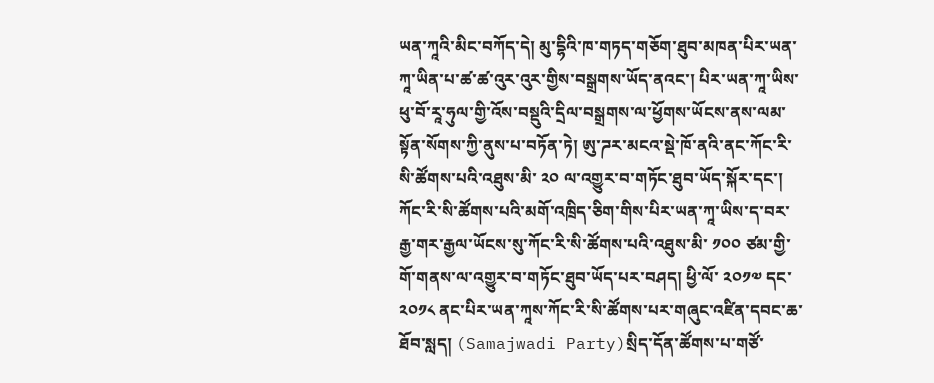ཡན་ཀཱའི་མིང་བཀོད་དེ། མུ་དྷིའི་ཁ་གཏད་གཅོག་ཐུབ་མཁན་པིར་ཡན་ཀཱ་ཡིན་པ་ཚ་ཚ་འུར་འུར་གྱིས་བསྒྲགས་ཡོད་ནའང་། པིར་ཡན་ཀཱ་ཡིས་ཕུ་བོ་རཱ་ཧུལ་གྱི་འོས་བསྡུའི་དྲིལ་བསྒྲགས་ལ་ཕྱོགས་ཡོངས་ནས་ལམ་སྟོན་སོགས་ཀྱི་ནུས་པ་བཏོན་ཏེ། ཨུ་ཌར་མངའ་སྡེ་ཁོ་ནའི་ནང་ཀོང་རི་སི་ཚོགས་པའི་འཐུས་མི་ ༢༠ ལ་འགྱུར་བ་གཏོང་ཐུབ་ཡོད་སྐོར་དང་། ཀོང་རི་སི་ཚོགས་པའི་མགོ་འཁྲིད་ཅིག་གིས་པིར་ཡན་ཀཱ་ཡིས་ད་བར་རྒྱ་གར་རྒྱལ་ཡོངས་སུ་ཀོང་རི་སི་ཚོགས་པའི་འཐུས་མི་ ༡༠༠ ཙམ་གྱི་གོ་གནས་ལ་འགྱུར་བ་གཏོང་ཐུབ་ཡོད་པར་བཤད། ཕྱི་ལོ་ ༢༠༡༧ དང་ ༢༠༡༨ ནང་པིར་ཡན་ཀཱས་ཀོང་རི་སི་ཚོགས་པར་གཞུང་འཛིན་དབང་ཆ་ཐོབ་སླད། (Samajwadi Party)སྲིད་དོན་ཚོགས་པ་གཙོ་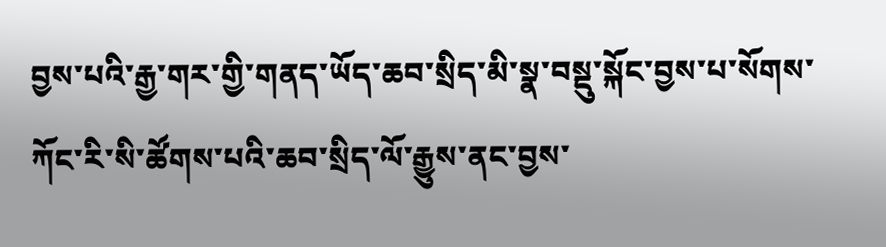བྱས་པའི་རྒྱ་གར་གྱི་གནད་ཡོད་ཆབ་སྲིད་མི་སྣ་བསྡུ་སྐོང་བྱས་པ་སོགས་ཀོང་རི་སི་ཚོགས་པའི་ཆབ་སྲིད་ལོ་རྒྱུས་ནང་བྱས་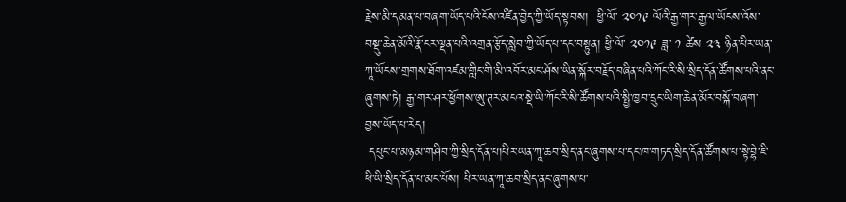རྗེས་མི་དམན་པ་བཞག་ཡོད་པའི་ངོས་འཛིན་བྱེད་ཀྱི་ཡོད་སྟབས།  ཕྱི་ལོ་ ༢༠༡༩ ལོའི་རྒྱ་གར་རྒྱལ་ཡོངས་འོས་བསྡུ་ཆེན་མོའི་རྣོ་ངར་ལྡན་པའི་འགྲན་རྩོད་སླེབ་ཀྱི་ཡོད་པ་དང་བསྟུན། ཕྱི་ལོ་ ༢༠༡༩ ཟླ་ ༡ ཚེས ༢༣ ཉིན་པིར་ཡན་ཀཱ་ཡོངས་གྲགས་ཐོག་འཛམ་གླིང་གི་མི་འབོར་མང་ཤོས་ཡིན་སྐོར་བརྗོད་བཞིན་པའི་ཀོང་རི་སི་སྲིད་དོན་ཚོགས་པའི་ནང་ཞུགས་ཏེ། རྒྱ་གར་ཤར་ཕྱོགས་ཨུ་ཊར་མངའ་སྡེ་ཡི་ཀོང་རི་སི་ཚོགས་པའི་སྤྱི་ཁྱབ་དྲུང་ཡིག་ཆེན་མོར་བསྐོ་བཞག་བྱས་ཡོད་པ་རེད།
 དཔུང་པ་མཉམ་གཤིབ་ཀྱི་སྲིད་དོན་པ།པིར་ཡན་ཀཱ་ཆབ་སྲིད་ནང་ཞུགས་པ་དང་ཁ་གཏད་སྲིད་དོན་ཚོགས་པ་སྟེ་བྷེ་ཇི་ཕི་ཡི་སྲིད་དོན་པ་མང་པོས། པིར་ཡན་ཀཱ་ཆབ་སྲིད་ནང་ཞུགས་པ་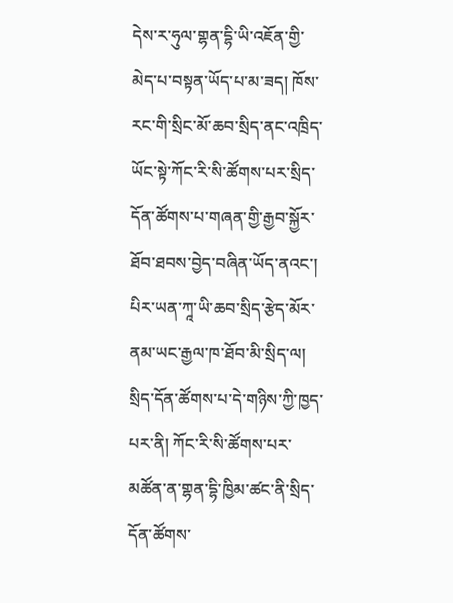དེས་ར་ཧུལ་གྷན་དྷི་ཡི་འཇོན་གྱི་མེད་པ་བསྟན་ཡོད་པ་མ་ཟད། ཁོས་རང་གི་སྲིང་མོ་ཆབ་སྲིད་ནང་འཁྲིད་ཡོང་སྟེ་ཀོང་རི་སི་ཚོགས་པར་སྲིད་དོན་ཚོགས་པ་གཞན་གྱི་རྒྱབ་སྐྱོར་ཐོབ་ཐབས་བྱེད་བཞིན་ཡོད་ནའང་། པིར་ཡན་ཀཱ་ཡི་ཆབ་སྲིད་རྩེད་མོར་ནམ་ཡང་རྒྱལ་ཁ་ཐོབ་མི་སྲིད་ལ། སྲིད་དོན་ཚོགས་པ་དེ་གཉིས་ཀྱི་ཁྱད་པར་ནི། ཀོང་རི་སི་ཚོགས་པར་མཚོན་ན་གྷན་དྷི་ཁྱིམ་ཚང་ནི་སྲིད་དོན་ཚོགས་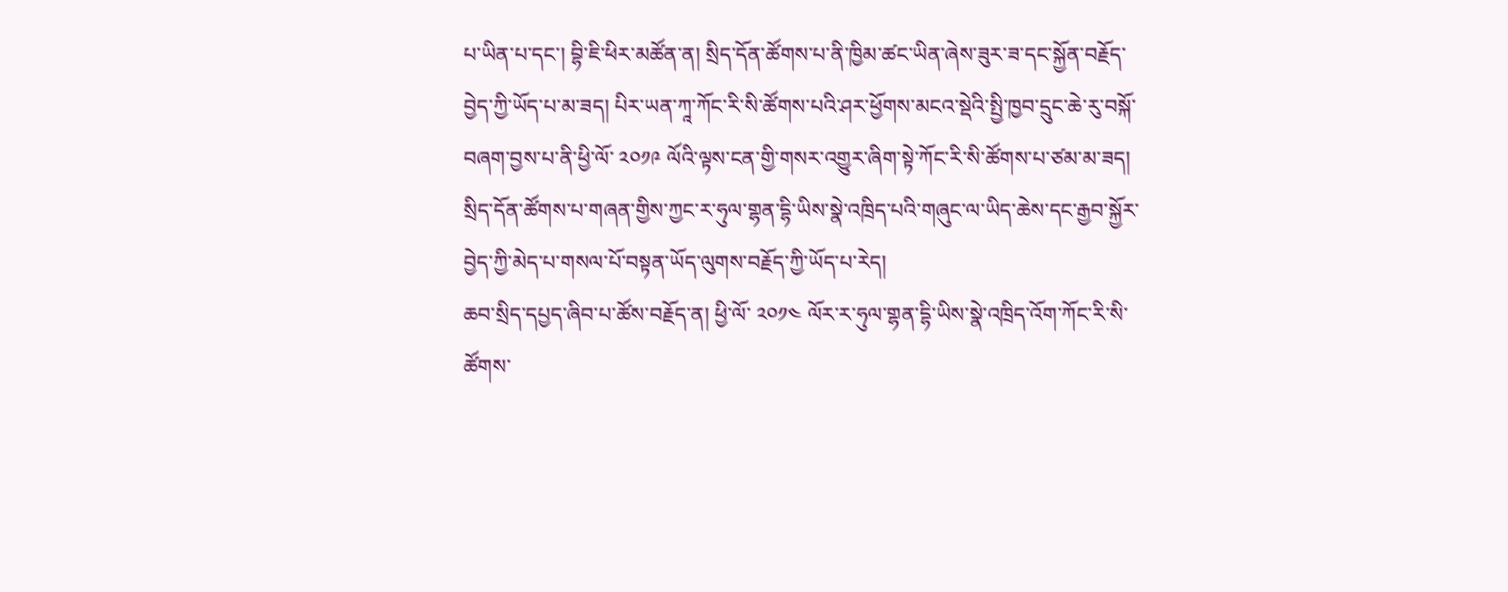པ་ཡིན་པ་དང་། བྷི་ཇི་ཕིར་མཚོན་ན། སྲིད་དོན་ཚོགས་པ་ནི་ཁྱིམ་ཚང་ཡིན་ཞེས་ཟུར་ཟ་དང་སྐྱོན་བརྗོད་བྱེད་ཀྱི་ཡོད་པ་མ་ཟད། པིར་ཡན་ཀཱ་ཀོང་རི་སི་ཚོགས་པའི་ཤར་ཕྱོགས་མངའ་སྡེའི་སྤྱི་ཁྱབ་དྲུང་ཆེ་རུ་བསྐོ་བཞག་བྱས་པ་ནི་ཕྱི་ལོ་ ༢༠༡༩ ལོའི་ལྟས་ངན་གྱི་གསར་འགྱུར་ཞིག་སྟེ་ཀོང་རི་སི་ཚོགས་པ་ཙམ་མ་ཟད། སྲིད་དོན་ཚོགས་པ་གཞན་གྱིས་ཀྱང་ར་ཧུལ་གྷན་དྷི་ཡིས་སྣེ་འཁྲིད་པའི་གཞུང་ལ་ཡིད་ཆེས་དང་རྒྱབ་སྐྱོར་བྱེད་ཀྱི་མེད་པ་གསལ་པོ་བསྟན་ཡོད་ལུགས་བརྗོད་ཀྱི་ཡོད་པ་རེད།
ཆབ་སྲིད་དཔྱད་ཞིབ་པ་ཚོས་བརྗོད་ན། ཕྱི་ལོ་ ༢༠༡༤ ལོར་ར་ཧུལ་གྷན་དྷི་ཡིས་སྣེ་འཁྲིད་འོག་ཀོང་རི་སི་ཚོགས་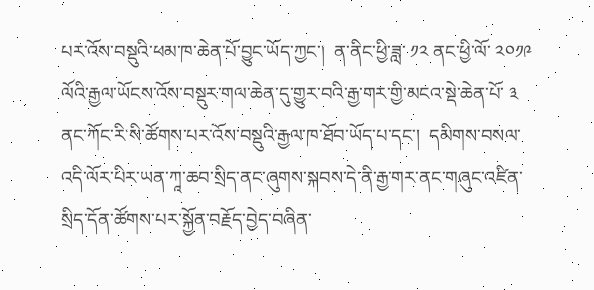པར་འོས་བསྡུའི་ཕམ་ཁ་ཆེན་པོ་བྱུང་ཡོད་ཀྱང་།  ན་ནིང་ཕྱི་ཟླ་ ༡༢ ནང་ཕྱི་ལོ་ ༢༠༡༩ ལོའི་རྒྱལ་ཡོངས་འོས་བསྡུར་གལ་ཆེན་དུ་གྱུར་བའི་རྒྱ་གར་གྱི་མངའ་སྡེ་ཆེན་པོ་ ༣ ནང་ཀོང་རི་སི་ཚོགས་པར་འོས་བསྡུའི་རྒྱལ་ཁ་ཐོབ་ཡོད་པ་དང་།  དམིགས་བསལ་འདི་ལོར་པིར་ཡན་ཀཱ་ཆབ་སྲིད་ནང་ཞུགས་སྐབས་དེ་ནི་རྒྱ་གར་ནང་གཞུང་འཛིན་སྲིད་དོན་ཚོགས་པར་སྐྱོན་བརྗོད་བྱེད་བཞིན་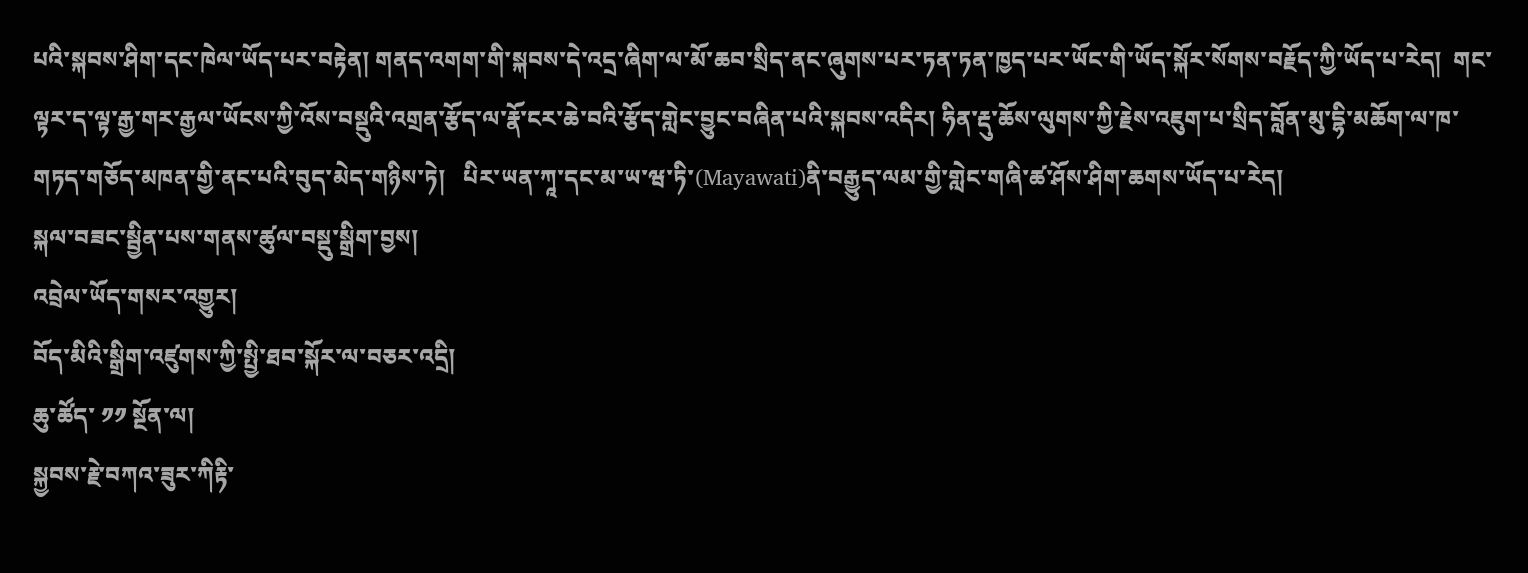པའི་སྐབས་ཤིག་དང་ཁེལ་ཡོད་པར་བརྟེན། གནད་འགག་གི་སྐབས་དེ་འདྲ་ཞིག་ལ་མོ་ཆབ་སྲིད་ནང་ཞུགས་པར་ཏན་ཏན་ཁྱད་པར་ཡོང་གི་ཡོད་སྐོར་སོགས་བརྗོད་ཀྱི་ཡོད་པ་རེད།  གང་ལྟར་ད་ལྟ་རྒྱ་གར་རྒྱལ་ཡོངས་ཀྱི་འོས་བསྡུའི་འགྲན་རྩོད་ལ་རྣོ་ངར་ཆེ་བའི་རྩོད་གླེང་བྱུང་བཞིན་པའི་སྐབས་འདིར། ཧིན་རྡུ་ཆོས་ལུགས་ཀྱི་རྗེས་འཇུག་པ་སྲིད་བློན་མུ་དྷི་མཆོག་ལ་ཁ་གཏད་གཅོད་མཁན་གྱི་ནང་པའི་བུད་མེད་གཉིས་ཏེ།   པིར་ཡན་ཀཱ་དང་མ་ཡ་ཝ་ཏི་(Mayawati)ནི་བརྒྱུད་ལམ་གྱི་གླེང་གཞི་ཚ་ཤོས་ཤིག་ཆགས་ཡོད་པ་རེད།
སྐལ་བཟང་སྦྱིན་པས་གནས་ཚུལ་བསྡུ་སྒྲིག་བྱས།
འབྲེལ་ཡོད་གསར་འགྱུར།
བོད་མིའི་སྒྲིག་འཛུགས་ཀྱི་སྤྱི་ཐབ་སྐོར་ལ་བཅར་འདྲི།
ཆུ་ཚོད་ ༡༡ སྔོན་ལ།
སྐྱབས་རྗེ་བཀའ་ཟུར་ཀིརྟི་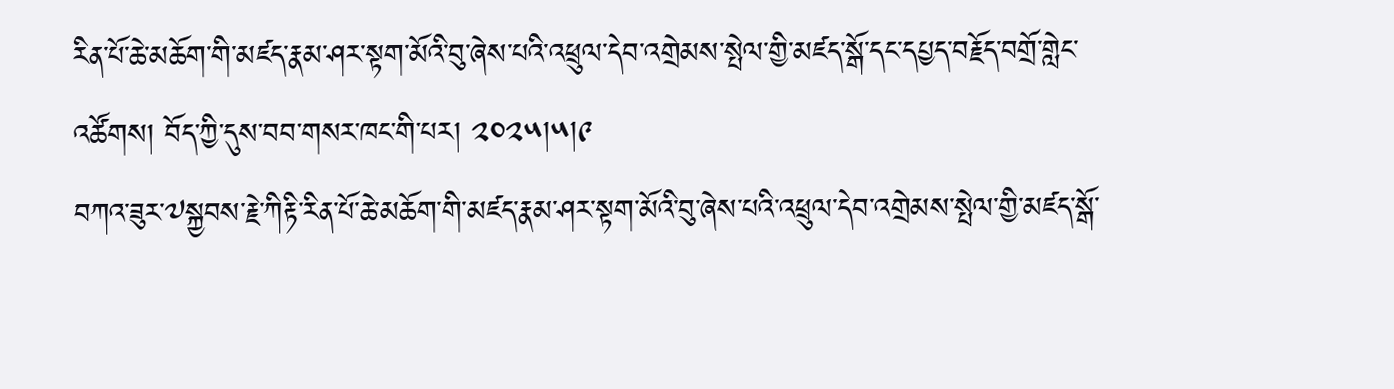རིན་པོ་ཆེ་མཆོག་གི་མཛད་རྣམ་ཤར་སྟག་མོའི་བུ་ཞེས་པའི་འཕྲུལ་དེབ་འགྲེམས་སྤེལ་གྱི་མཛད་སྒོ་དང་དཔྱད་བརྗོད་བགྲོ་གླེང་འཚོགས། བོད་ཀྱི་དུས་བབ་གསར་ཁང་གི་པར། ༢༠༢༥།༥།༩
བཀའ་ཟུར་༧སྐྱབས་རྗེ་ཀིརྟི་རིན་པོ་ཆེ་མཆོག་གི་མཛད་རྣམ་ཤར་སྟག་མོའི་བུ་ཞེས་པའི་འཕྲུལ་དེབ་འགྲེམས་སྤེལ་གྱི་མཛད་སྒོ་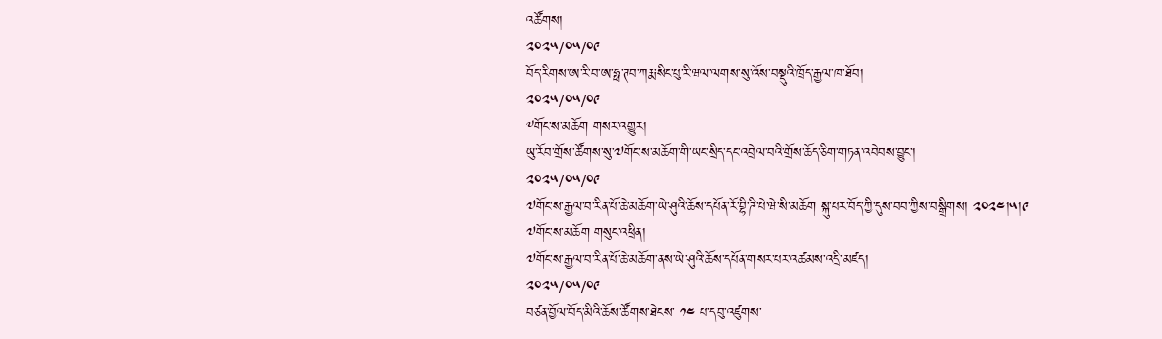འཚོགས།
༢༠༢༥/༠༥/༠༩
བོད་རིགས་ཨ་རི་བ་ཨ་ཧྥ་ཊབ་ཀརྨ་སིང་པུ་རི་ཝལ་ལགས་སུ་འོས་བསྡུའི་ཁྲོད་རྒྱལ་ཁ་ཐོབ།
༢༠༢༥/༠༥/༠༩
༸གོང་ས་མཆོག གསར་འགྱུར།
ཡུ་རོབ་གྲོས་ཚོགས་སུ་༧གོང་ས་མཆོག་གི་ཡང་སྲིད་དང་འབྲེལ་བའི་གྲོས་ཆོད་ཅིག་གཏན་འབེབས་བྱུང་།
༢༠༢༥/༠༥/༠༩
༧གོང་ས་རྒྱལ་བ་རིན་པོ་ཆེ་མཆོག་ཡེ་ཤུའི་ཆོས་དཔོན་རོ་བྷི་ཌི་པེ་ཝེ་སི་མཆོག སྐུ་པར་བོད་ཀྱི་དུས་བབ་ཀྱིས་བསྒྲིགས། ༢༠༢༤།༥།༩
༧གོང་ས་མཆོག གསུང་འཕྲིན།
༧གོང་ས་རྒྱལ་བ་རིན་པོ་ཆེ་མཆོག་ནས་ཡེ་ཤུའི་ཆོས་དཔོན་གསར་པར་འཚམས་འདྲི་མཛད།
༢༠༢༥/༠༥/༠༩
བཙན་བྱོལ་བོད་མིའི་ཆོས་ཚོགས་ཐེངས་ ༡༤ པ་དབུ་འཛུགས་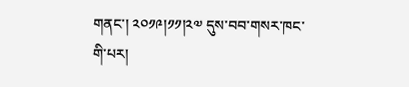གནང་། ༢༠༡༩།༡༡།༢༧ དུས་བབ་གསར་ཁང་གི་པར།